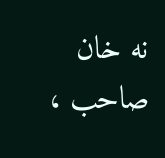نه خان صاحب ،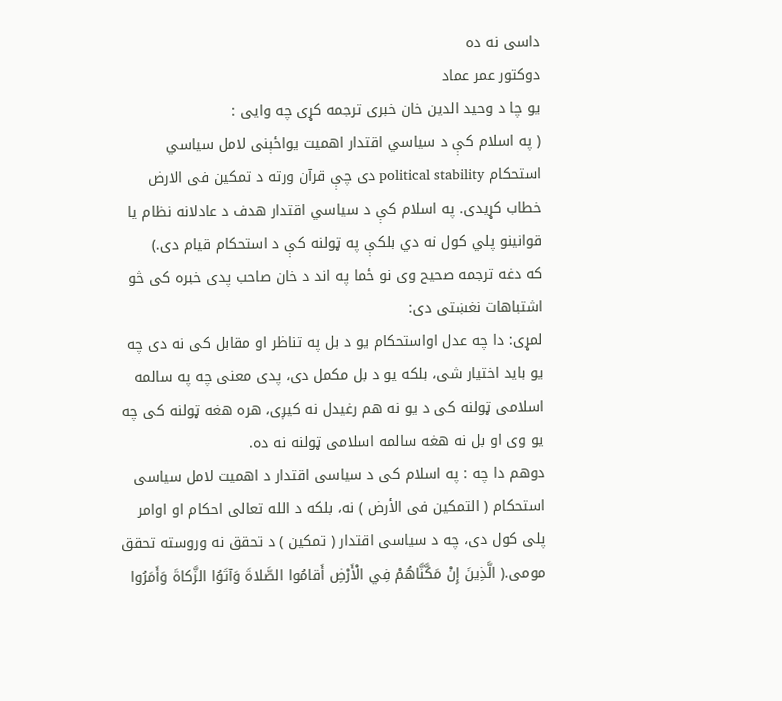داسی نه ده
دوکتور عمر عماد
یو چا د وحید الدین خان خبری ترجمه کړی چه وایی :
( په اسلام کې د سیاسي اقتدار اهمیت یواځېنی لامل سیاسي استحکام political stability دی چې قرآن ورته د تمکین فی الارض خطاب کړیدی. په اسلام کې د سیاسي اقتدار هدف د عادلانه نظام یا قوانینو پلي کول نه دي بلکې په ټولنه کې د استحکام قیام دی.)
که دغه ترجمه صحیح وی نو ځما په اند د خان صاحب پدی خبره کی څو اشتباهات نغښتی دی:
لمړی: دا چه عدل اواستحکام یو د بل په تناظر او مقابل کی نه دی چه یو باید اختیار شی، بلکه یو د بل مکمل دی، پدی معنی چه په سالمه اسلامی ټولنه کی د یو نه هم رغیدل نه کیږی، هره هغه ټولنه کی چه یو وی او بل نه هغه سالمه اسلامی ټولنه نه ده.
دوهم دا چه : په اسلام کی د سیاسی اقتدار د اهمیت لامل سیاسی استحکام ( التمکین فی الأرض ) نه، بلکه د الله تعالی احکام او اوامر پلی کول دی، چه د سیاسی اقتدار ( تمکین ) د تحقق نه وروسته تحقق مومی.( الَّذِينَ إِنْ مَكَّنَّاهُمْ فِي الْأَرْضِ أَقامُوا الصَّلاةَ وَآتَوُا الزَّكاةَ وَأَمَرُوا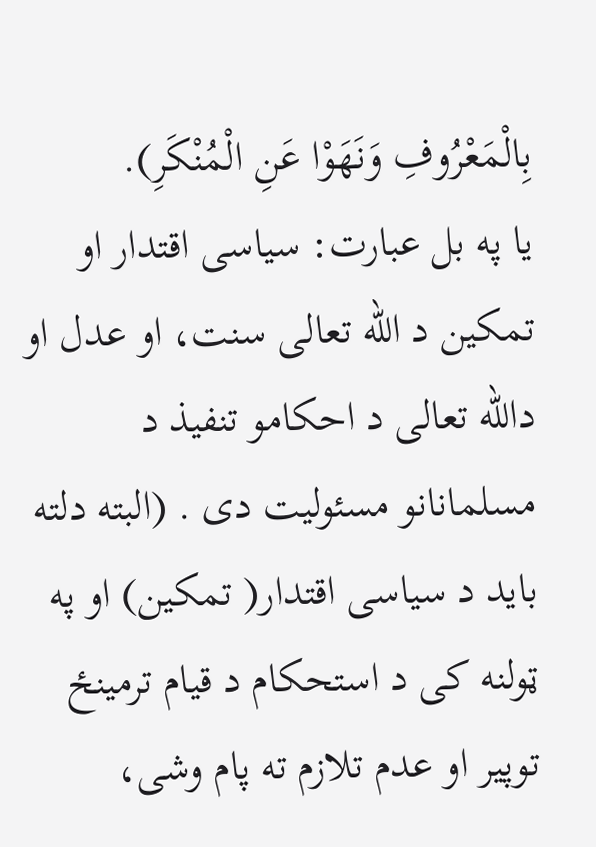بِالْمَعْرُوفِ وَنَهَوْا عَنِ الْمُنْكَرِ).
یا په بل عبارت: سیاسی اقتدار او تمکین د الله تعالی سنت، او عدل او دالله تعالی د احکامو تنفیذ د مسلمانانو مسئولیت دی . (البته دلته باید د سیاسی اقتدار( تمکین) او په ټولنه کی د استحکام د قیام ترمینځ توپیر او عدم تلازم ته پام وشی،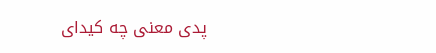پدی معنی چه کیدای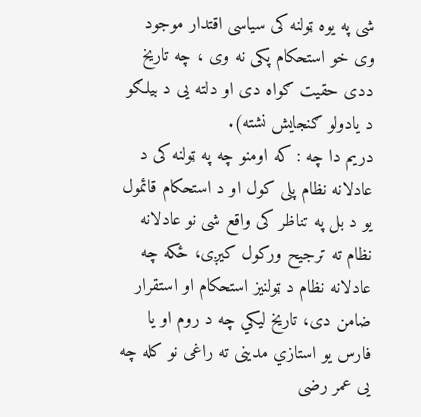شی په یوه ټولنه کی سیاسی اقتدار موجود وی خو استحکام پکی نه وی ، چه تاریخ ددی حقیت ګواه دی او دلته یی د بیلګو د یادولو ګنجایش نشته).
دریم دا چه : که اومنو چه په ټولنه کی د عادلانه نظام پلی کول او د استحکام قائمول یو د بل په تناظر کی واقع شی نو عادلانه نظام ته ترجیح ورکول کیږی، ځکه چه عادلانه نظام د ټولنیز استحکام او استقرار ضامن دی، تاريخ ليكي چه د روم او يا فارس یو استازي مدینی ته راغی نو کله چه یی عمر رضی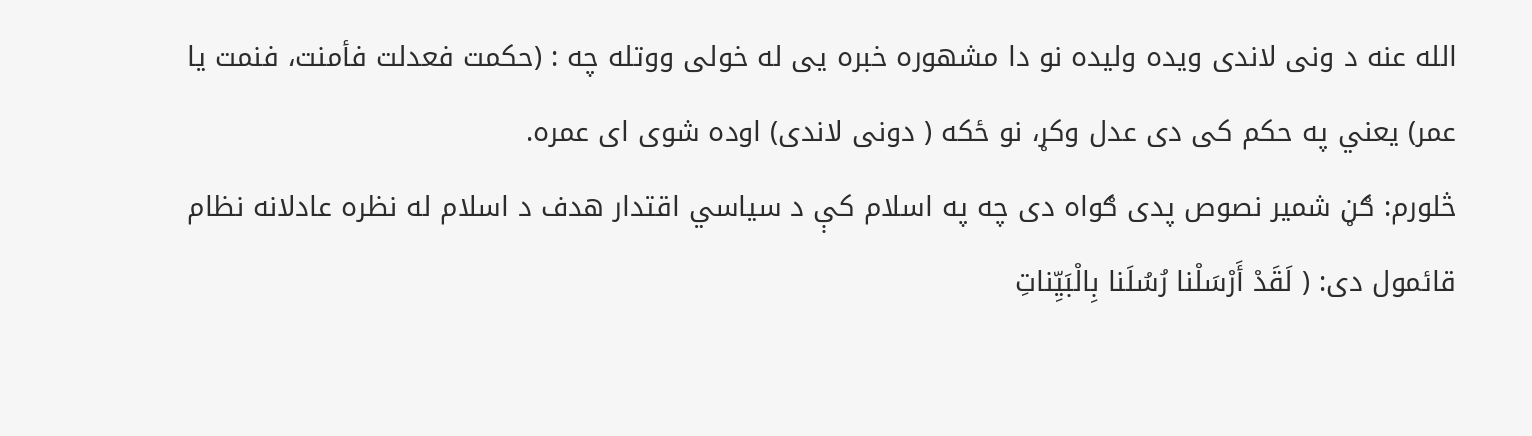الله عنه د ونی لاندی ویده ولیده نو دا مشهوره خبره یی له خولی ووتله چه : (حكمت فعدلت فأمنت، فنمت يا عمر) يعني په حکم کی دی عدل وکړ، نو ځکه ( دونی لاندی) اوده شوی ای عمره.
څلورم: ګڼ شمیر نصوص پدی ګواه دی چه په اسلام کې د سیاسي اقتدار هدف د اسلام له نظره عادلانه نظام قائمول دی: ( لَقَدْ أَرْسَلْنا رُسُلَنا بِالْبَيِّناتِ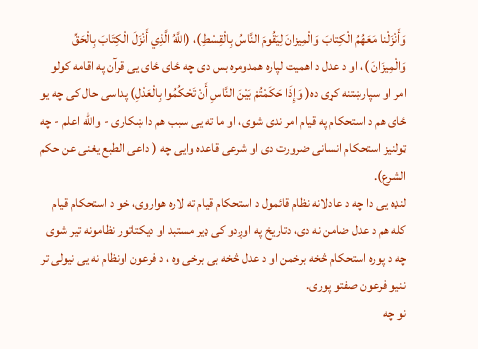وَأَنْزَلْنا مَعَهُمُ الْكِتابَ وَالْمِيزانَ لِيَقُومَ النَّاسُ بِالْقِسْطِ)، (اللَّهُ الَّذِي أَنْزَلَ الْكِتَابَ بِالْحَقِّ وَالْمِيزَانَ )، او د عدل د اهمیت لپاره همدومره بس دی چه ځای ځای یی قرآن په اقامه کولو امر او سپارښتنه کړی ده( وَإِذَا حَكَمْتُمْ بَيْنَ النَّاسِ أَنْ تَحْكُمُوا بِالْعَدْلِ) پداسی حال کی چه یو ځای هم د استحکام په قیام امر ندی شوی، او ما ته یی سبب هم دا ښکاری - والله اعلم - چه ټولنیز استحکام انسانی ضرورت دی او شرعی قاعده وایی چه ( داعی الطبع یغنی عن حکم الشرع).
لنډه یی دا چه د عادلانه نظام قائمول د استحکام قیام ته لاره هواروی، خو د استحکام قیام کله هم د عدل ضامن نه دی، دتاریخ په اوږدو کی ډیر مستبد او دیکتاتور نظامونه تیر شوی چه د پوره استحکام څخه برخمن او د عدل څخه بی برخی وه ، د فرعون اونظام نه یی نیولی تر ننیو فرعون صفتو پوری.
نو چه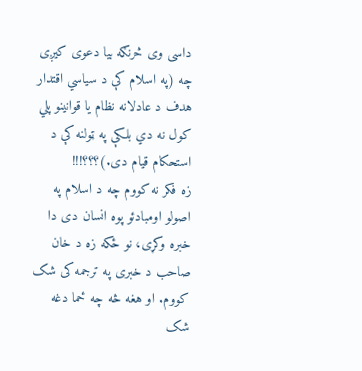داسی وی څرنګه بیا دعوی کیږی چه (په اسلام کې د سیاسي اقتدار هدف د عادلانه نظام یا قوانینو پلي کول نه دي بلکې په ټولنه کې د استحکام قیام دی.)؟؟؟!!!
زه فکر نه کووم چه د اسلام په اصولو اومبادئو پوه انسان دی دا خبره وکړی، نو ځکه زه د خان صاحب د خبری په ترجمه کی شک کووم. او هغه څه چه ځما دغه شک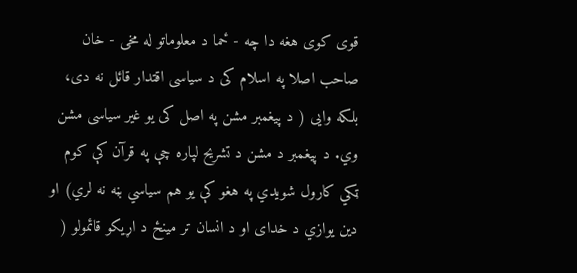قوی کوی هغه دا چه - ځما د معلوماتو له مخی - خان صاحب اصلا په اسلام کی د سیاسی اقتدار قائل نه دی، بلکه وایی ( د پیغمبر مشن په اصل کی یو غیر سیاسی مشن وي. د پیغمبر د مشن د تشریح لپاره چې په قرآن کې کوم ټکي کارول شويدي په هغو کې یو هم سیاسي بڼه نه لري) او دین يوازي د خدای او د انسان تر مینځ د اړیکو قائمولو (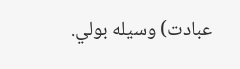عبادت) وسيله بولي.